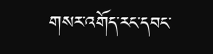གསར་འགོད་རང་དབང་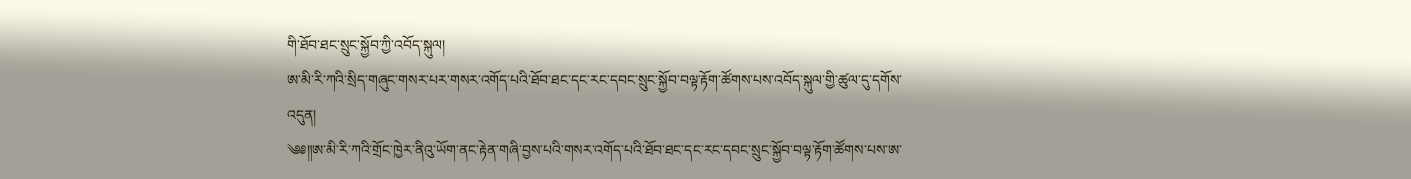གི་ཐོབ་ཐང་སྲུང་སྐྱོབ་ཀྱི་འབོད་སྐུལ།
ཨ་མི་རི་ཀའི་སྲིད་གཞུང་གསར་པར་གསར་འགོད་པའི་ཐོབ་ཐང་དང་རང་དབང་སྲུང་སྐྱོབ་བལྟ་རྟོག་ཚོགས་པས་འབོད་སྐུལ་གྱི་ཚུལ་དུ་དགོས་འདུན།
༄༅༎ཨ་མི་རི་ཀའི་གྲོང་ཁྱེར་ནིའུ་ཡོག་ནང་རྟེན་གཞི་བྱས་པའི་གསར་འགོད་པའི་ཐོབ་ཐང་དང་རང་དབང་སྲུང་སྐྱོབ་བལྟ་རྟོག་ཚོགས་པས་ཨ་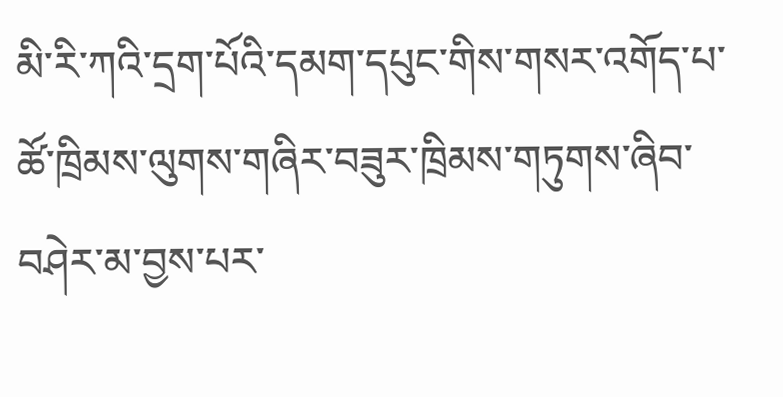མི་རི་ཀའི་དྲག་པོའི་དམག་དཔུང་གིས་གསར་འགོད་པ་ཚོ་ཁྲིམས་ལུགས་གཞིར་བཟུར་ཁྲིམས་གཏུགས་ཞིབ་བཤེར་མ་བྱས་པར་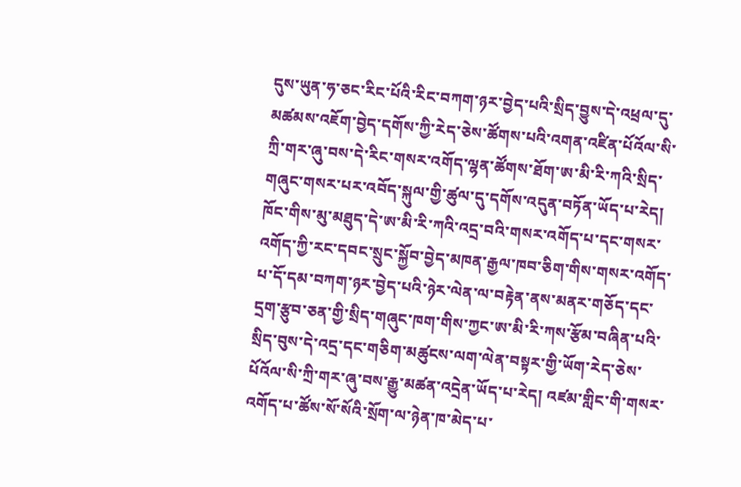དུས་ཡུན་ཧ་ཅང་རིང་པོའི་རིང་བཀག་ཉར་བྱེད་པའི་སྲིད་བྱུས་དེ་འཕྲལ་དུ་མཚམས་འཇོག་བྱེད་དགོས་ཀྱི་རེད་ཅེས་ཚོགས་པའི་འགན་འཛིན་པོའོལ་སི་ཀྲི་གར་ཞུ་བས་དེ་རིང་གསར་འགོད་ལྷན་ཚོགས་ཐོག་ཨ་མི་རི་ཀའི་སྲིད་གཞུང་གསར་པར་འབོད་སྐུལ་གྱི་ཚུལ་དུ་དགོས་འདུན་བཏོན་ཡོད་པ་རེད། ཁོང་གིས་མུ་མཐུད་དེ་ཨ་མི་རི་ཀའི་འདྲ་བའི་གསར་འགོད་པ་དང་གསར་འགོད་ཀྱི་རང་དབང་སྲུང་སྐྱོབ་བྱེད་མཁན་རྒྱལ་ཁབ་ཅིག་གིས་གསར་འགོད་པ་དོ་དམ་བཀག་ཉར་བྱེད་པའི་ཉེར་ལེན་ལ་བརྟེན་ནས་མནར་གཅོད་དང་དྲག་རྩུབ་ཅན་གྱི་སྲིད་གཞུང་ཁག་གིས་ཀྱང་ཨ་མི་རི་ཀས་རྩོམ་བཞིན་པའི་སྲིད་བུས་དེ་འདྲ་དང་གཅིག་མཚུངས་ལག་ལེན་བསྟར་གྱི་ཡོག་རེད་ཅེས་པོའོལ་སི་ཀྲི་གར་ཞུ་བས་རྒྱུ་མཚན་འདྲེན་ཡོད་པ་རེད། འཛམ་གླིང་གི་གསར་འགོད་པ་ཚོས་སོ་སོའི་སྲོག་ལ་ཉེན་ཁ་མེད་པ་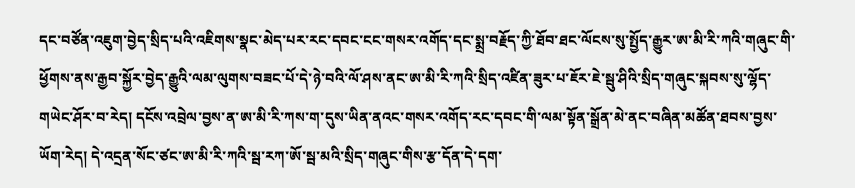དང་བཙོན་འཇུག་བྱེད་སྲིད་པའི་འཇིགས་སྣང་མེད་པར་རང་དབང་ངང་གསར་འགོད་དང་སྨྲ་བརྗོད་ཀྱི་ཐོབ་ཐང་ལོངས་སུ་སྤྱོད་རྒྱུར་ཨ་མི་རི་ཀའི་གཞུང་གི་ཕྱོགས་ནས་རྒྱབ་སྐྱོར་བྱེད་རྒྱུའི་ལམ་ལུགས་བཟང་པོ་དེ་ཉེ་བའི་ལོ་ཤས་ནང་ཨ་མི་རི་ཀའི་སྲིད་འཛིན་ཟུར་པ་ཇོར་ཇེ་སྦུ་ཤིའི་སྲིད་གཞུང་སྐབས་སུ་ལྷོད་གཡེང་ཤོར་བ་རེད། དངོས་འབྲེལ་བྱས་ན་ཨ་མི་རི་ཀས་ག་དུས་ཡིན་ནའང་གསར་འགོད་རང་དབང་གི་ལམ་སྟོན་སྒྲོན་མེ་ནང་བཞིན་མཚོན་ཐབས་བྱས་ཡོག་རེད། དེ་འདྲན་སོང་ཙང་ཨ་མི་རི་ཀའི་སྦ་རཀ་ཨོ་སྦ་མའི་སྲིད་གཞུང་གིས་རྩ་དོན་དེ་དག་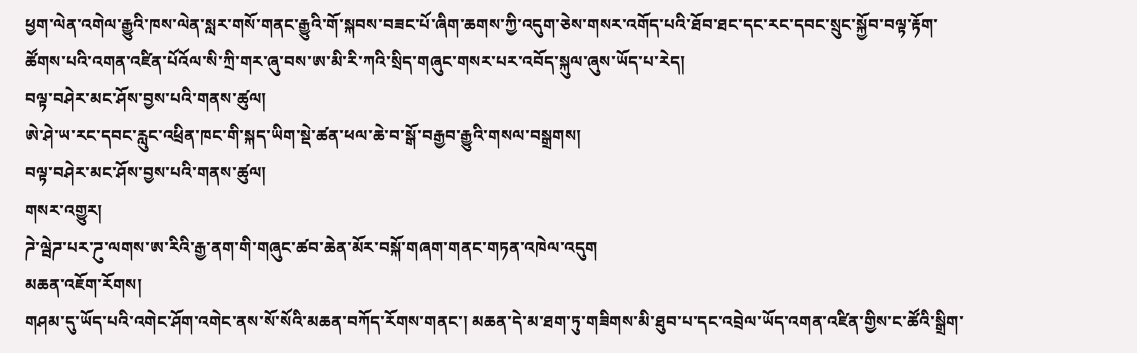ཕྱག་ལེན་འགེལ་རྒྱུའི་ཁས་ལེན་སླར་གསོ་གནང་རྒྱུའི་གོ་སྐབས་བཟང་པོ་ཞིག་ཆགས་ཀྱི་འདུག་ཅེས་གསར་འགོད་པའི་ཐོབ་ཐང་དང་རང་དབང་སྲུང་སྐྱོབ་བལྟ་རྟོག་ཚོགས་པའི་འགན་འཛིན་པོའོལ་སི་ཀྲི་གར་ཞུ་བས་ཨ་མི་རི་ཀའི་སྲིད་གཞུང་གསར་པར་འབོད་སྐུལ་ཞུས་ཡོད་པ་རེད།
བལྟ་བཤེར་མང་ཤོས་བྱས་པའི་གནས་ཚུལ།
ཨེ་ཤེ་ཡ་རང་དབང་རླུང་འཕྲིན་ཁང་གི་སྐད་ཡིག་སྡེ་ཚན་ཕལ་ཆེ་བ་སྒོ་བརྒྱབ་རྒྱུའི་གསལ་བསྒྲགས།
བལྟ་བཤེར་མང་ཤོས་བྱས་པའི་གནས་ཚུལ།
གསར་འགྱུར།
ཌེ་ལྦེཌ་པར་ཌུ་ལགས་ཨ་རིའི་རྒྱ་ནག་གི་གཞུང་ཚབ་ཆེན་མོར་བསྐོ་གཞག་གནང་གཏན་འཁེལ་འདུག
མཆན་འཇོག་རོགས།
གཤམ་དུ་ཡོད་པའི་འགེང་ཤོག་འགེང་ནས་སོ་སོའི་མཆན་བཀོད་རོགས་གནང་། མཆན་དེ་མ་ཐག་ཏུ་གཟིགས་མི་ཐུབ་པ་དང་འབྲེལ་ཡོད་འགན་འཛིན་གྱིས་ང་ཚོའི་སྒྲིག་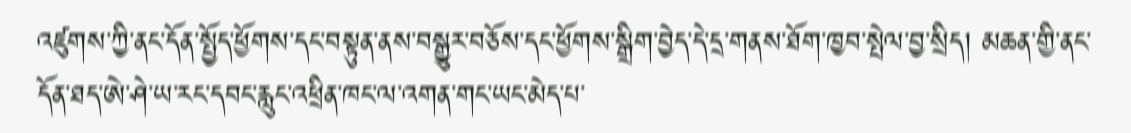འཛུགས་ཀྱི་ནང་དོན་སྤྱོད་ཕྱོགས་དང་བསྟུན་ནས་བསྒྱུར་བཅོས་དང་ཕྱོགས་སྒྲིག་བྱེད་དེ་དྲ་གནས་ཐོག་ཁྱབ་སྤེལ་བྱ་སྲིད། མཆན་གྱི་ནང་དོན་ཐད་ཨེ་ཤེ་ཡ་རང་དབང་རླུང་འཕྲིན་ཁང་ལ་འགན་གང་ཡང་མེད་པ་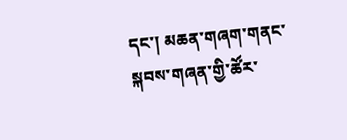དང་། མཆན་གཞག་གནང་སྐབས་གཞན་གྱི་ཚོར་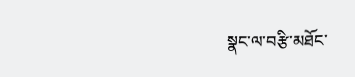སྣང་ལ་བརྩི་མཐོང་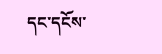དང་དངོས་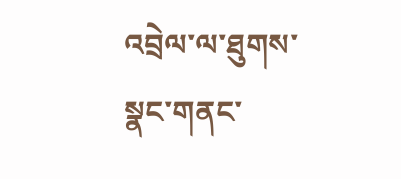འབྲེལ་ལ་ཐུགས་སྣང་གནང་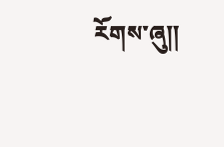རོགས་ཞུ༎